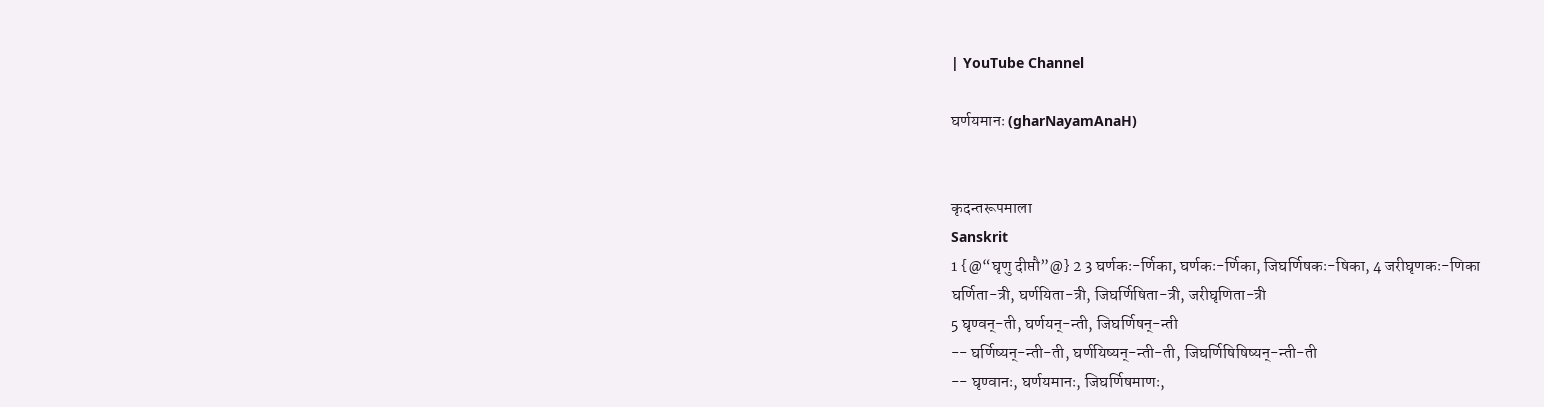| YouTube Channel

घर्णयमानः (gharNayamAnaH)


कृदन्तरूपमाला
Sanskrit
1 {@“घृणु दीप्तौ”@} 2 3 घर्णकः-र्णिका, घर्णकः-र्णिका, जिघर्णिषकः-षिका, 4 जरीघृणकः-णिका
घर्णिता-त्री, घर्णयिता-त्री, जिघर्णिषिता-त्री, जरीघृणिता-त्री
5 घृण्वन्-ती, घर्णयन्-न्ती, जिघर्णिषन्-न्ती
-- घर्णिष्यन्-न्ती-ती, घर्णयिष्यन्-न्ती-ती, जिघर्णिषिषिष्यन्-न्ती-ती
-- घृण्वानः, घर्णयमानः, जिघर्णिषमाणः,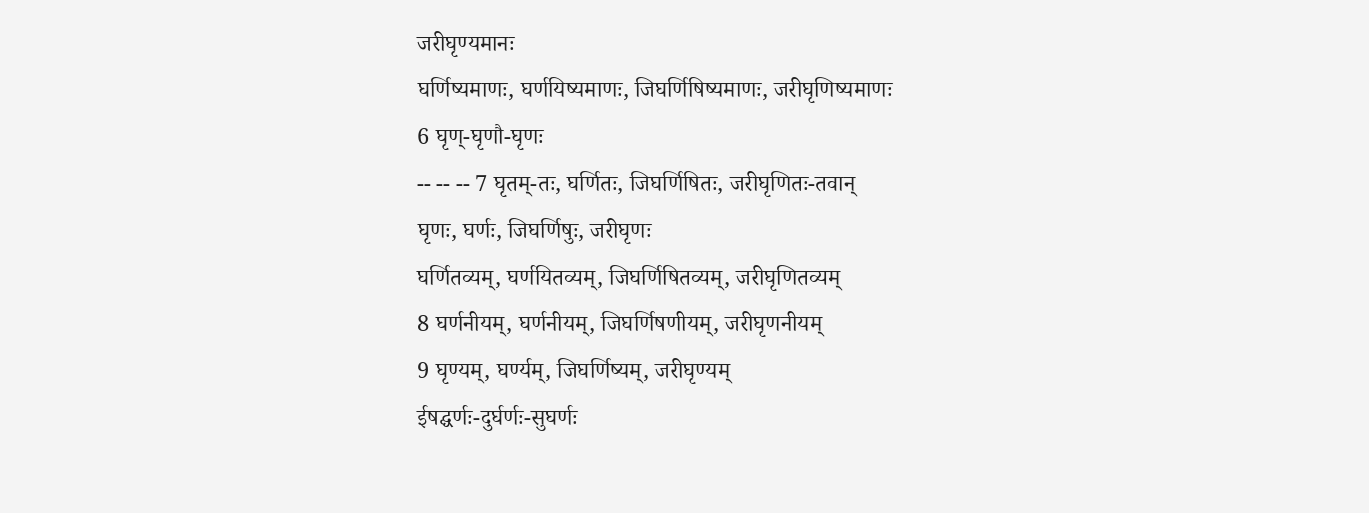जरीघृण्यमानः
घर्णिष्यमाणः, घर्णयिष्यमाणः, जिघर्णिषिष्यमाणः, जरीघृणिष्यमाणः
6 घृण्-घृणौ-घृणः
-- -- -- 7 घृतम्-तः, घर्णितः, जिघर्णिषितः, जरीघृणितः-तवान्
घृणः, घर्णः, जिघर्णिषुः, जरीघृणः
घर्णितव्यम्, घर्णयितव्यम्, जिघर्णिषितव्यम्, जरीघृणितव्यम्
8 घर्णनीयम्, घर्णनीयम्, जिघर्णिषणीयम्, जरीघृणनीयम्
9 घृण्यम्, घर्ण्यम्, जिघर्णिष्यम्, जरीघृण्यम्
ईषद्घर्णः-दुर्घर्णः-सुघर्णः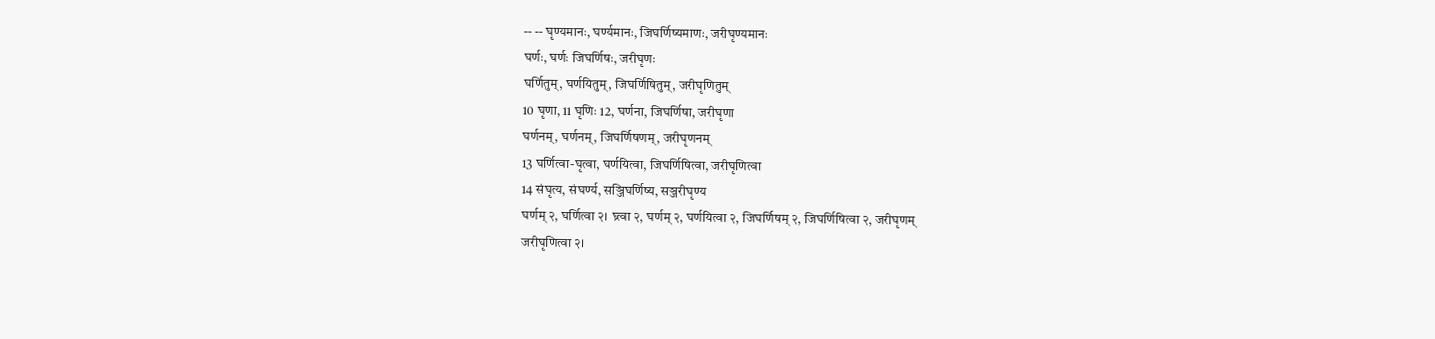-- -- घृण्यमानः, घर्ण्यमानः, जिघर्णिष्यमाणः, जरीघृण्यमानः
घर्णः, घर्णः जिघर्णिषः, जरीघृणः
घर्णितुम्, घर्णयितुम्, जिघर्णिषितुम्, जरीघृणितुम्
10 घृणा, 11 घृणिः 12, घर्णना, जिघर्णिषा, जरीघृणा
घर्णनम्, घर्णनम्, जिघर्णिषणम्, जरीघृणनम्
13 घर्णित्वा-घृत्वा, घर्णयित्वा, जिघर्णिषित्वा, जरीघृणित्वा
14 संघृत्य, संघर्ण्य, सञ्जिघर्णिष्य, सञ्जरीघृण्य
घर्णम् २, घर्णित्वा २। घ्र्त्वा २, घर्णम् २, घर्णयित्वा २, जिघर्णिषम् २, जिघर्णिषित्वा २, जरीघृणम्
जरीघृणित्वा २।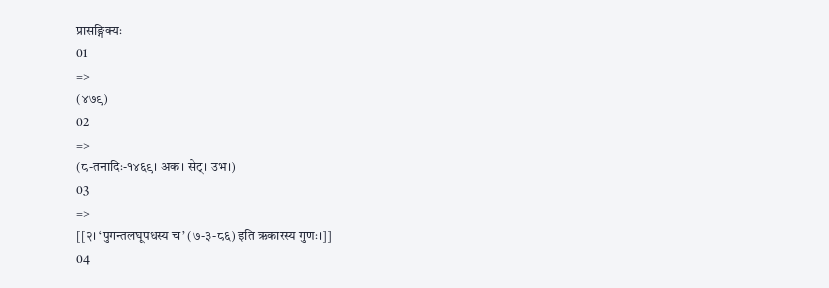प्रासङ्गिक्यः
01
=>
(४७९)
02
=>
(८-तनादिः-१४६९। अक। सेट्। उभ।)
03
=>
[[२। ‘पुगन्तलघूपधस्य च’ (७-३-८६) इति ऋकारस्य गुणः।]]
04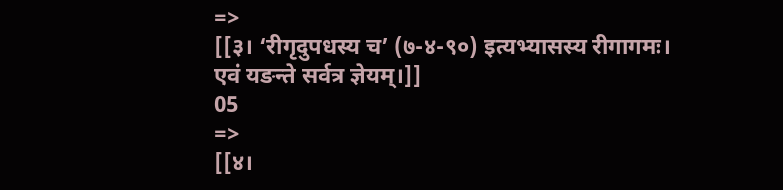=>
[[३। ‘रीगृदुपधस्य च’ (७-४-९०) इत्यभ्यासस्य रीगागमः। एवं यङन्ते सर्वत्र ज्ञेयम्।]]
05
=>
[[४।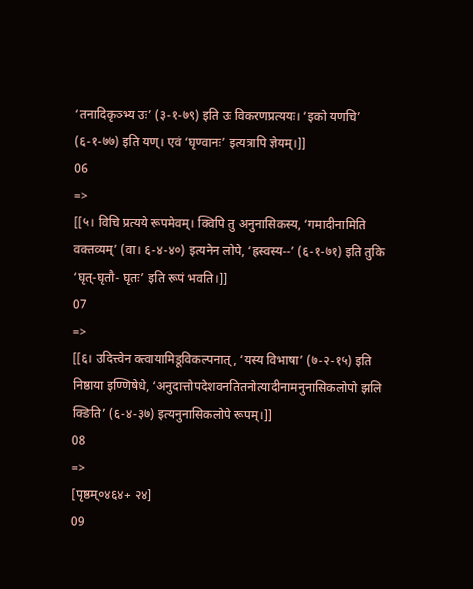‘तनादिकृञ्भ्य उः’ (३-१-७९) इति उः विकरणप्रत्ययः। ‘इको यणचि’ (६-१-७७) इति यण्। एवं ‘घृण्वानः’ इत्यत्रापि ज्ञेयम्।]]
06
=>
[[५। विचि प्रत्यये रूपमेवम्। क्विपि तु अनुनासिकस्य, ‘गमादीनामिति वक्तव्यम्’ (वा। ६-४-४०) इत्यनेन लोपे, ‘ह्रस्वस्य--’ (६-१-७१) इति तुकि ‘घृत्-घृतौ- घृतः’ इति रूपं भवति।]]
07
=>
[[६। उदित्त्वेन क्त्वायामिडूविकल्पनात्, ‘यस्य विभाषा’ (७-२-१५) इति निष्ठाया इण्णिषेधे, ‘अनुदात्तोपदेशवनतितनोत्यादीनामनुनासिकलोपो झलि क्ङिति’ (६-४-३७) इत्यनुनासिकलोपे रूपम्।]]
08
=>
[पृष्ठम्०४६४+ २४]
09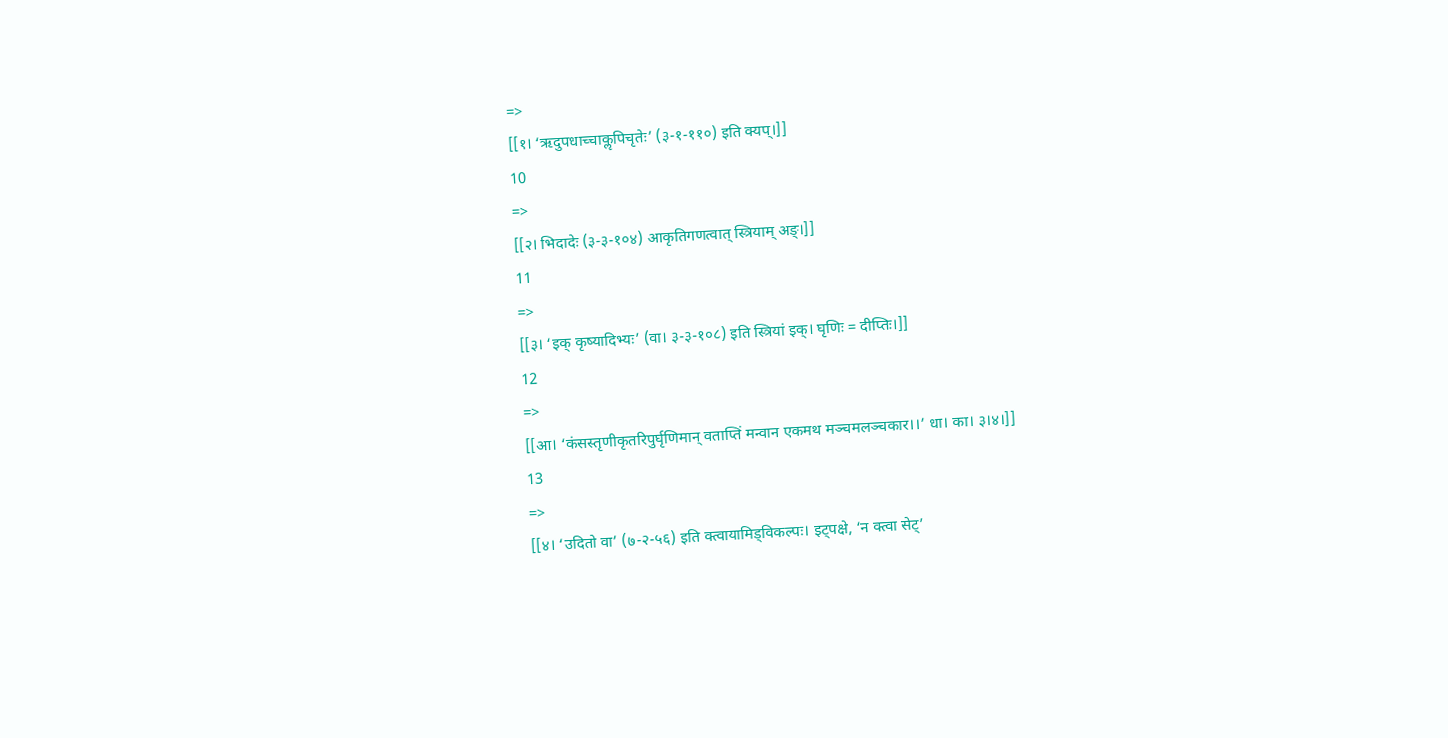=>
[[१। ‘ऋदुपधाच्चाकॢपिचृतेः’ (३-१-११०) इति क्यप्।]]
10
=>
[[२। भिदादेः (३-३-१०४) आकृतिगणत्वात् स्त्रियाम् अङ्।]]
11
=>
[[३। ‘इक् कृष्यादिभ्यः’ (वा। ३-३-१०८) इति स्त्रियां इक्। घृणिः = दीप्तिः।]]
12
=>
[[आ। ‘कंसस्तृणीकृतरिपुर्घृणिमान् वताप्तिं मन्वान एकमथ मञ्चमलञ्चकार।।’ धा। का। ३।४।]]
13
=>
[[४। ‘उदितो वा’ (७-२-५६) इति क्त्वायामिड्विकल्पः। इट्पक्षे, ‘न क्त्वा सेट्’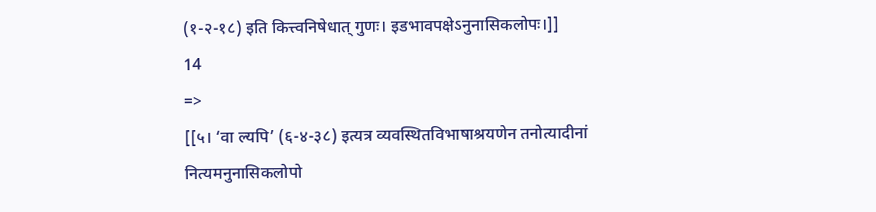(१-२-१८) इति कित्त्वनिषेधात् गुणः। इडभावपक्षेऽनुनासिकलोपः।]]
14
=>
[[५। ‘वा ल्यपि’ (६-४-३८) इत्यत्र व्यवस्थितविभाषाश्रयणेन तनोत्यादीनां नित्यमनुनासिकलोपो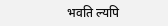भवति ल्यपि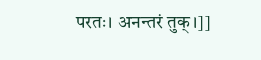परतः। अनन्तरं तुक्।]]